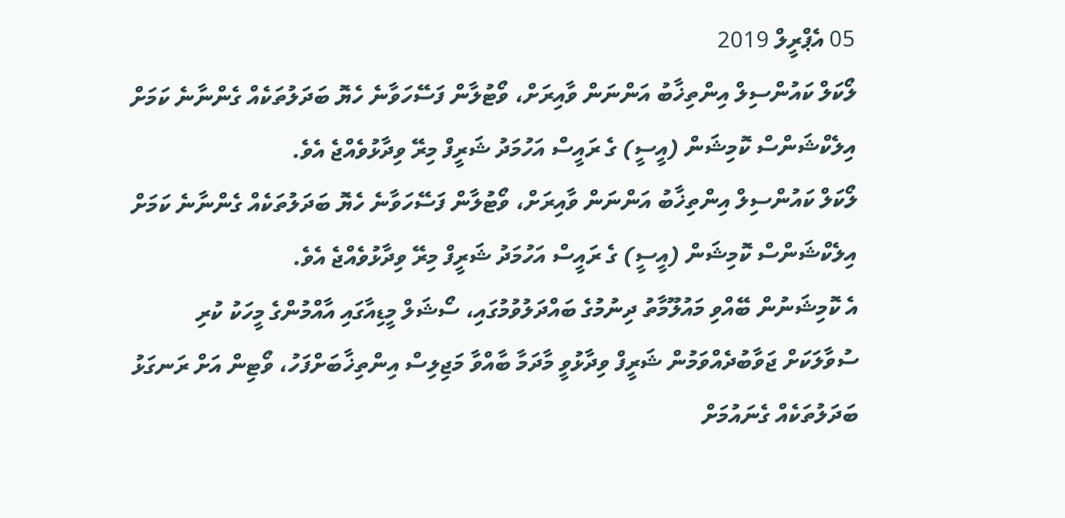05 އެޕްރީލް 2019
ލޯކަލް ކައުންސިލް އިންތިޚާބު އަންނަން ވާއިރަށް، ވޯޓުލާން ފަސޭހަވާނެ ހެޔޮ ބަދަލުތަކެއް ގެންނާނެ ކަމަށް އިލެކްޝަންސް ކޮމިޝަން (އީސީ) ގެ ރައީސް އަހުމަދު ޝަރީފް މިރޭ ވިދާޅުވެއްޖެ އެވެ.
ލޯކަލް ކައުންސިލް އިންތިޚާބު އަންނަން ވާއިރަށް، ވޯޓުލާން ފަސޭހަވާނެ ހެޔޮ ބަދަލުތަކެއް ގެންނާނެ ކަމަށް އިލެކްޝަންސް ކޮމިޝަން (އީސީ) ގެ ރައީސް އަހުމަދު ޝަރީފް މިރޭ ވިދާޅުވެއްޖެ އެވެ.
އެ ކޮމިޝަނުން ބޭއްވި މައުލޫމާތު ދިނުމުގެ ބައްދަލުވުމުގައި، ސޯޝަލް މީޑިއާގައި އާއްމުންގެ މީހަކު ކުރި ސުވާލަކަށް ޖަވާބުދެއްވަމުން ޝަރީފް ވިދާޅުވީ މާދަމާ ބާއްވާ މަޖިލިސް އިންތިޚާބަށްފަހު، ވޯޓިން އަށް ރަނގަޅު ބަދަލުތަކެއް ގެނައުމަށް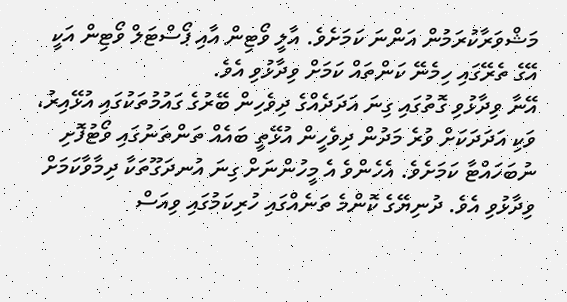މަޝްވަރާކުރަމުން އަންނަ ކަމަށެވެ. އާލީ ވޯޓިން އާއި ޕޯސްޓަލް ވޯޓިން އަކީ އޭގެ ތެރޭގައި ހިމެނޭ ކަންތައް ކަމަށް ވިދާޅުވި އެވެ.
އޭނާ ވިދާޅުވި ގޮތުގައި ގިނަ އަދަދެއްގެ ދިވެހިން ބޭރުގެ ގައުމުތަކުގައި އުޅޭއިރު، ވަކި އަދަދަކަށް ވުރެ މަދުން ދިވެހީން އުޅޭތީ ބައެއް ތަންތަނުގައި ވޯޓުފޮށި ނުބަހައްޓާ ކަމަށެވެ. އެހެންވެ އެ މީހުންނަށް ގިނަ އުނދަގޫތަކާ ދިމާވާކަމަށް ވިދާޅުވި އެވެ. ދުނިޔޭގެ ކޮންމެ ތަނެއްގައި ހުރިކަމުގައި ވިއަސް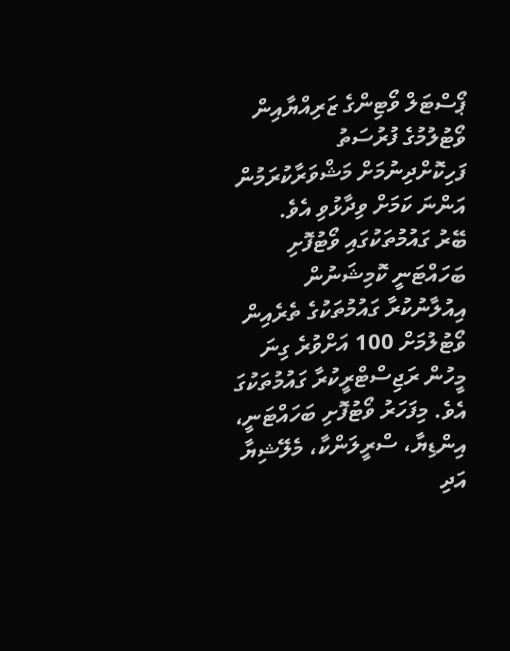ޕޯސްޓަލް ވޯޓިންގެ ޒަރިއްޔާއިން ވޯޓުލުމުގެ ފުރުސަތު ފަހިކޮށްދިނުމަށް މަޝްވަރާކުރަމުން އަންނަ ކަމަށް ވިދާޅުވި އެވެ.
ބޭރު ގައުމުތަކުގައި ވޯޓުފޮށި ބަހައްޓަނީ ކޮމިޝަނުން އިއުލާނުކުރާ ގައުމުތަކުގެ ތެރެއިން ވޯޓުލުމަށް 100 އަށްވުރެ ގިނަ މީހުން ރަޖިސްޓްރީކުރާ ގައުމުތަކުގަ އެވެ. މިފަހަރު ވޯޓުފޮށި ބަހައްޓަނީ، އިންޑިޔާ، ސްރީލަންކާ، މެލޭޝިޔާ އަދި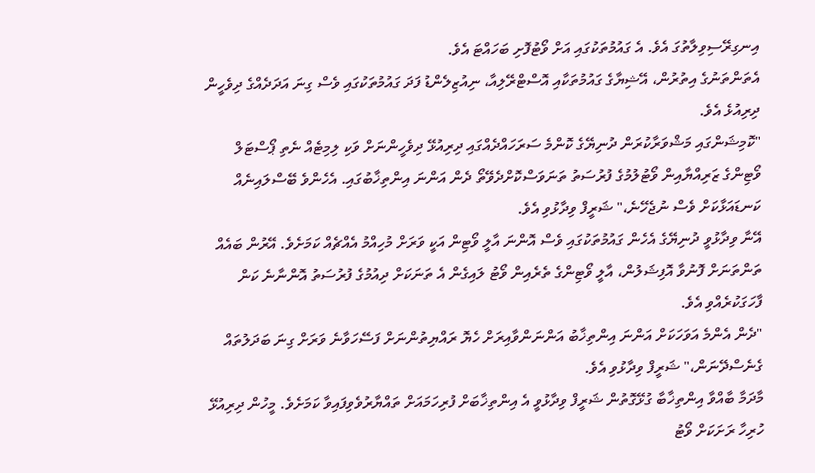އިނގިރޭސިވިލާތުގަ އެވެ. އެ ގައުމުތަކުގައި އަށް ވޯޓުފޮށި ބަހައްޓަ އެވެ.
އެތަންތަނުގެ އިތުރުން، އޭޝިޔާގެ ގައުމުތަކާއި އޮސްޓްރޭލިއާ، ނިއުޒިލެންޑު ފަދަ ގައުމުތަކުގައި ވެސް ގިނަ އަދަދެއްގެ ދިވެހީން ދިރިއުޅެ އެވެ.
"ކޮމިޝަންގައި މަޝްވަރާކުރަން ދުނިޔޭގެ ކޮންމެ ސަރަހައްދެއްގައި ދިރިއުޅޭ ދިވެހީންނަށް ވަކި ލިމިޓެއް ނެތި ޕޯސްޓަލް ވޯޓިންގެ ޒަރިއްޔާއިން ވޯޓުލުމުގެ ފުރުސަތު ތަނަވަސްކޮށްދެވޭތޯ ދެން އަންނަ އިންތިޚާބުގައި. އެހެންވެ ބޭސްލައިނެއް ކަނޑައަޅާކަށް ވެސް ނުޖެހޭނެ،" ޝަރީފް ވިދާޅުވި އެވެ.
އޭނާ ވިދާޅުވީ ދުނިޔޭގެ އެހެން ގައުމުތަކުގައި ވެސް އޮންނަ އާލީ ވޯޓިން އަކީ ވަރަށް މުހިއްމު އެއްޗެއް ކަމަށެވެ. އޭރުން ބައެއް ތަންތަނަށް ފޮނުވާ އޮފިޝަލުން، އާލީ ވޯޓިންގެ ތެރެއިން ވޯޓު ލައިގެން އެ ތަނަކަށް ދިއުމުގެ ފުރުސަތު އޮންނާނެ ކަން ފާހަގަކުރެއްވި އެވެ.
"ދެން އެންމެ އަވަހަކަށް އަންނަ އިންތިޚާބު އަންނަންވާއިރަށް ހެޔޮ ރައްޔިތުންނަށް ފަސޭހަވާނެ ވަރަށް ގިނަ ބަދަލުތައް ގެނެސްދޭނަން،" ޝަރީފް ވިދާޅުވި އެވެ.
މާދަމާ ބާއްވާ އިންތިޚާބާ ގުޅޭގޮތުން ޝަރީފް ވިދާޅުވީ އެ އިންތިޚާބަށް ފުރިހަމައަށް ތައްޔާރުވެވިފައިވާ ކަމަށެވެ. މީހުން ދިރިއުޅޭ ހުރިހާ ރަށަކަށް ވޯޓު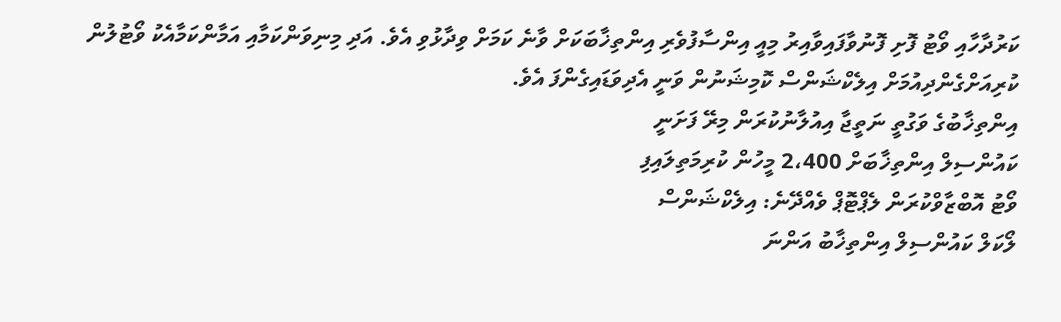ކަރުދާހާއި ވޯޓު ފޮށި ފޮނުވާފައިވާއިރު މިއީ އިންސާފުވެރި އިންތިޚާބަކަށް ވާނެ ކަމަށް ވިދާޅުވި އެވެ. އަދި މިނިވަންކަމާއި އަމާންކަމާއެކު ވޯޓުލުން ކުރިއަށްގެންދިއުމަށް އިލެކްޝަންސް ކޮމިޝަނުން ވަނީ އެދިވަޑައިގެންފަ އެވެ.
އިންތިޚާބުގެ ވަގުތީ ނަތީޖާ އިއުލާނުކުރަން މިރޭ ފަށަނީ
ކައުންސިލް އިންތިޚާބަށް 2،400 މީހުން ކުރިމަތިލައިފި
ވޯޓު އޮބްޒާވްކުރަން ލެޕްޓޮޕް ވެއްދޭނެ: އިލެކްޝަންސް
ލޯކަލް ކައުންސިލް އިންތިޚާބު އަންނަ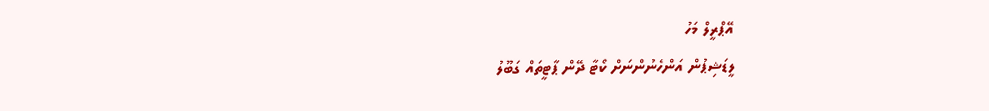އޭޕްރީލް މަހު
ލީޑަޝިޕުން އަންހެނުންނަށް ކޯޓާ ދޭން ޕާޓީތައް ގަބޫލު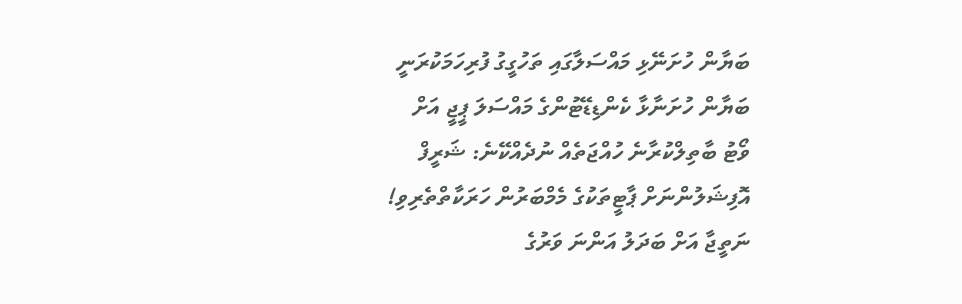ބަޔާން ހުށަނޭޅި މައްސަލާގައި ތަހުގީގު ފުރިހަމަކުރަނީ
ބަޔާން ހުށަނާޅާ ކެންޑިޑޭޓުންގެ މައްސަލަ ޕީޖީ އަށް
ވޯޓު ބާތިލްކުރާނެ ހުއްޖަތެއް ނުދެއްކޭނެ: ޝަރީފް
އޮފިޝަލުންނަށް ޕާޓީތަކުގެ މެމްބަރުން ހަރަކާތްތެރިވި!
ނަތީޖާ އަށް ބަދަލު އަންނަ ވަރުގެ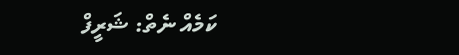ކަމެއް ނެތް: ޝަރީފް